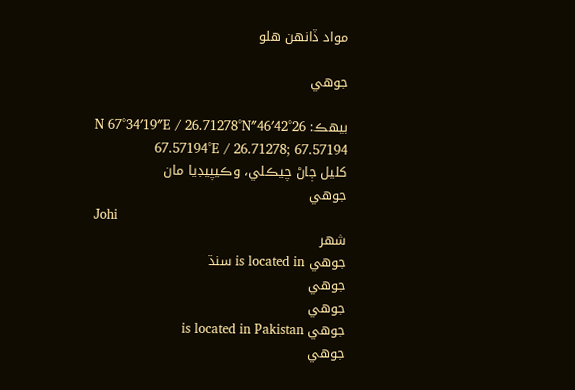مواد ڏانھن هلو

جوهي

بيھڪ: 26°42′46″N 67°34′19″E / 26.71278°N 67.57194°E / 26.71278; 67.57194
کليل ڄاڻ چيڪلي، وڪيپيڊيا مان
جوھي
Johi
شھر
جوھي is located in سنڌ
جوھي
جوھي
جوھي is located in Pakistan
جوھي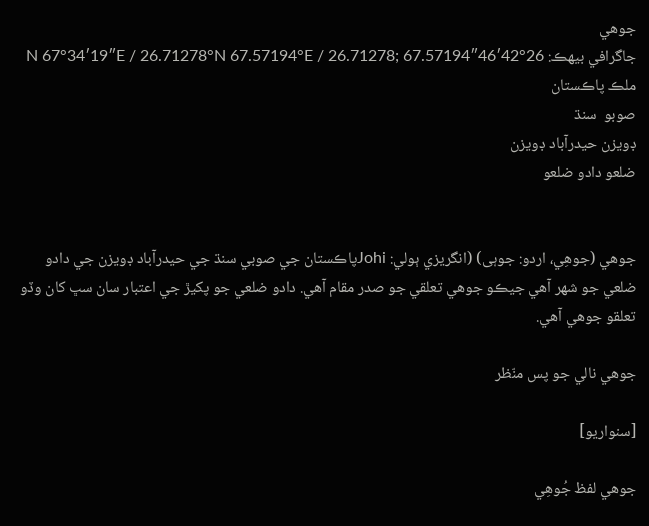جوھي
جاگرافي بيهڪ: 26°42′46″N 67°34′19″E / 26.71278°N 67.57194°E / 26.71278; 67.57194
ملڪ پاڪستان
صوبو  سنڌ
ڊويزن حيدرآباد ڊويزن
ضلعو دادو ضلعو


جوهي (جوهِي، اردو: جوہی) (انگريزي ٻولي: Johiپاڪستان جي صوبي سنڌ جي حيدرآباد ڊويزن جي دادو ضلعي جو شهر آهي جيڪو جوھي تعلقي جو صدر مقام آهي. دادو ضلعي جو پکيڙ جي اعتبار سان سڀ کان وڏو تعلقو جوھي آهي.

جوهي نالي جو پس منّظر

[سنواريو]

جوهي لفظ جُوهِي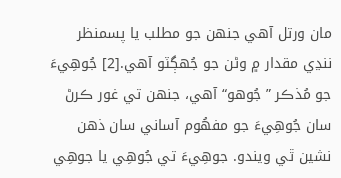مان ورتل آهي جنهن جو مطلب يا پسمنظر ننڍي مقدار ۾ وڻن جو جُهڳٽو آهي.[2] جُوهِيءَ جو مُذڪر ”جُوهو“ آهي، جنهن تي غور ڪرڻ سان جُوهِيءَ جو مفهُوم آساني سان ذهن نشين ٿي ويندو. جوهِيءَ تي جُوهِي يا جوهِي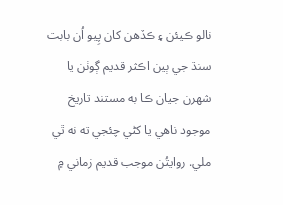نالو ڪيئن ۽ ڪڏهن کان پِيو اُن بابت سنڌ جي ٻين اڪثر قديم ڳوٺن يا شهرن جيان ڪا به مستند تاريخ موجود ناهي يا کڻي چئجي ته نه ٿي ملي. روايتُن موجب قديم زماني ۾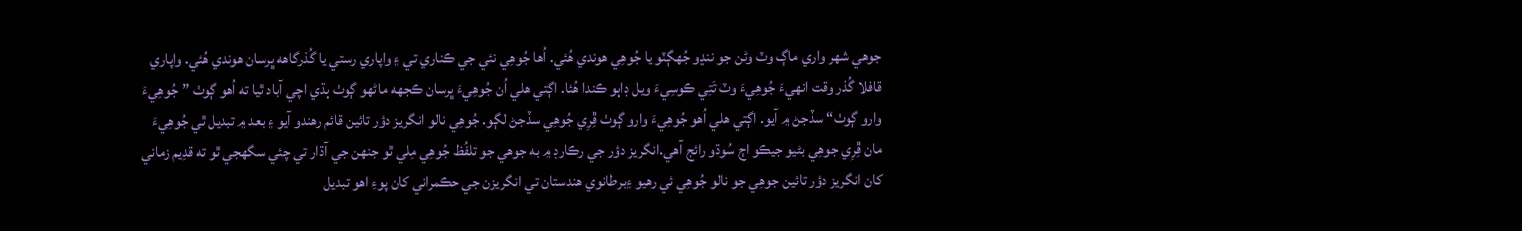جوهي شهر واري ماڳ وٽ وڻن جو ننڍو جُهڳٽو يا جُوهِي هوندي هُئي. اُها جُوهِي نئي جي ڪناري تي ۽ واپاري رستي يا گُذرگاهه ڀرسان هوندي هُئي. واپاري قافلا گُذر وقت انهيءَ جُوهِيءَ وٽ تَتِي ڪوسِيءَ ويل ڊاٻو ڪندا هُئا. اڳتي هلي اُن جُوهِيءَ ڀرسان ڪجهه ماڻهو ڳوٺ ٻڌي اچي آباد ٿيا ته اُهو ڳوٺ ”جُوهِيءَ وارو ڳوٺ“ سڏجڻ ۾ آيو. اڳتي هلي اُهو جُوهِيءَ وارو ڳوٺ ڦِرِي جُوهِي سڏجڻ لڳو. جُوهِي نالو انگريز دؤر تائين قائم رهندو آيو ۽ بعد ۾ تبديل ٿي جُوهِيءَ مان ڦِرِي جوهِي بڻيو جيڪو اڄ سُوڌو رائج آهي.انگريز دؤر جي رڪارڊ ۾ به جوهي جو تلفُظ جُوهِي مِلي ٿو جنهن جي آڌار تي چئي سگهجي ٿو ته قدِيم زماني کان انگريز دؤر تائين جوهِي جو نالو جُوهِي ئي رهيو ۽برطانوي هندستان تي انگريزن جي حڪمراني کان پوءِ اهو تبديل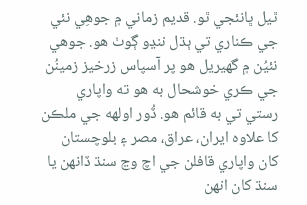ٿيل ڀانئجي ٿو. قديم زماني ۾ جوهِي نئي جي ڪناري تي ٻڌل ننڍو ڳوٺ هو. جوهي نئيُن ۾ گھيريل هو پر آسپاس زرخيز زمينُن جي ڪري خوشحال به هو ته واپاري رستي تي به قائم هو. ڏُور اولهه جي ملڪن کا علاوه ايران، عراق، مصر ۽ بلوچستان کان واپاري قافلن جي اچ وڃ سنڌ ڏانهن يا سنڌ کان انهن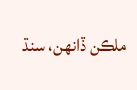ملڪن ڏانهن، سنڌ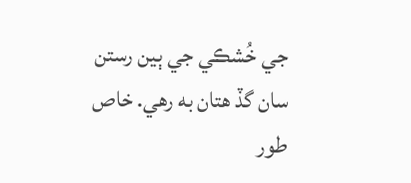جي خُشڪي جي ٻين رستن سان گڏ هتان به رهي. خاص طور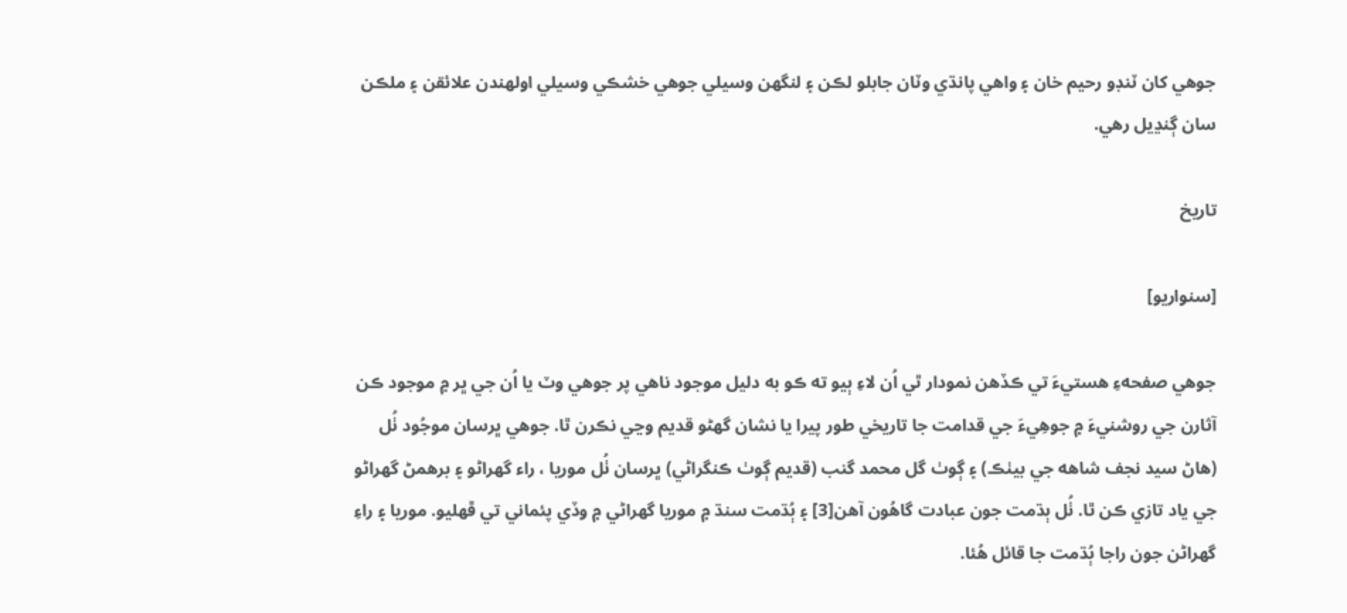جوهي کان ٽنڊو رحيم خان ۽ واهي پانڌي وٽان جابلو لڪن ۽ لنگهن وسيلي جوهي خشڪي وسيلي اولهندن علائقن ۽ ملڪن سان ڳنڍيل رهي.

تاريخ

[سنواريو]

جوهي صفحهءِ هستيءَ تي ڪڏهن نمودار ٿي اُن لاءِ ٻيو ته ڪو به دليل موجود ناهي پر جوهي وٽ يا اُن جي ڀر ۾ موجود ڪن آثارن جي روشنيءَ ۾ جوهِيءَ جي قدامت جا تاريخي طور پيرا يا نشان گهڻو قديم وڃي نڪرن ٿا. جوهي ڀرسان موجُود ٺُل (هاڻ سيد نجف شاهه جي بيٺڪ) ۽ ڳوٺ گل محمد گنب (قديم ڳوٺ ڪنگراڻي) ڀرسان ٺُل موريا ، راء گهراڻو ۽ برھمڻ گهراڻو جي ياد تازي ڪن ٿا. ٺُل ٻڌمت جون عبادت گاهُون آهن[3] ۽ ٻُڌمت سنڌ ۾ موريا گهراڻي ۾ وڏي پئماني تي ڦهليو. موريا ۽ راءِ گهراڻن جون راجا ٻُڌمت جا قائل هُئا.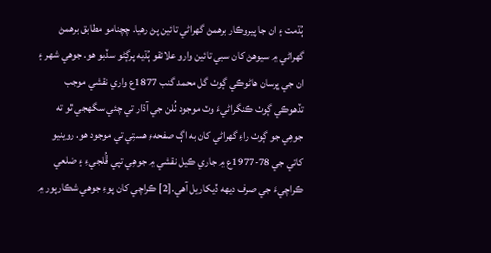ٻُڌمت ۽ ان جا پيروڪار برهمڻ گهراڻي تائين پڻ رهيا. چچنامو مطابق برهمڻ گهراڻي ۾ سيوهڻ کان سبي تائين وارو علائقو ٻُڌيه پرڳڻو سڏبو هو. جوهي شهر ۽ ان جي ڀرسان هاڻوڪي ڳوٺ گل محمد گنب 1877ع واري نقشي موجب تڏهوڪي ڳوٺ ڪنگراڻيءَ وٽ موجود ٺُلن جي آڌار تي چئي سگهجي ٿو ته جوهِي جو ڳوٺ راءِ گهراڻي کان به اڳ صفحهءِ هستِي تي موجود هو. روينيو کاتي جي 78-1977ع ۾ جاري ڪيل نقشي ۾ جوهِي تپي ڦُلجيءِ ۽ ضلعي ڪراچيءَ جي صرف ديهه ڏيکاريل آهي.[2] ڪراچي کان پوءِ جوهي شڪارپور ۾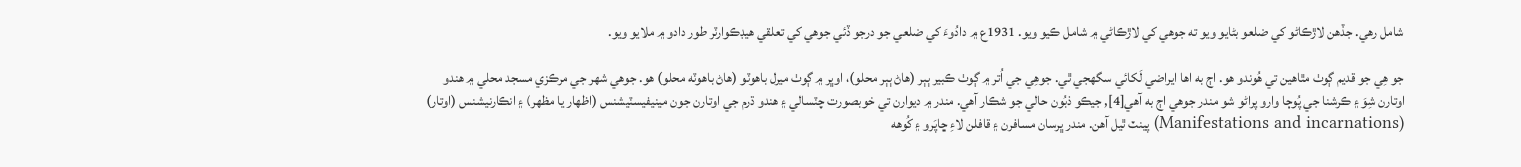شامل رهي. جڏهن لاڙڪاڻو کي ضلعو بڻايو ويو ته جوهي کي لاڙڪاڻي ۾ شامل ڪيو ويو. 1931ع ۾ دادُوءَ کي ضلعي جو درجو ڏئي جوهي کي تعلقي هيڊڪوارٽر طور دادو ۾ ملايو ويو.

جو هِي جو قديم ڳوٺ مٿاهين تي هُوندو هو. اڄ به اها ايراضي لَکائي سگهجي ٿي. جوهِي جي اُتر ۾ ڳوٺ ڪبير ٻٻر (هاڻ ٻٻر محلو)، اوڀر ۾ ڳوٺ ميرل باهوٽو (هاڻ باهوٽه محلو) هو. جوهي شهر جي مرڪزي مسجد محلي ۾ هندو اوتارن شِوَ ۽ ڪرشنا جي پُوڄا وارو پراڻو شو مندر جوهي اڄ به آهي[4], جيڪو ذبُون حالي جو شڪار آهي. مندر ۾ ديوارن تي خوبصورت چٽسالي ۽ هندو ڌرم جي اوتارن جون مينيفيسٽيشنس (اظهار يا مظهر) ۽ انڪارنيشنس (اوتار) (Manifestations and incarnations) پينٽ ٿيل آهن. مندر ڀرسان مسافرن ۽ قافلن لاءِ ڇاپَرو ۽ کُوهه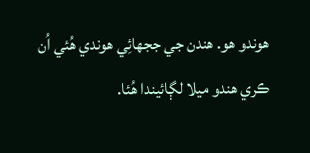هوندو هو. هندن جي ججهائِي هوندي هُئي اُن ڪري هندو ميلا لڳائيندا هُئا.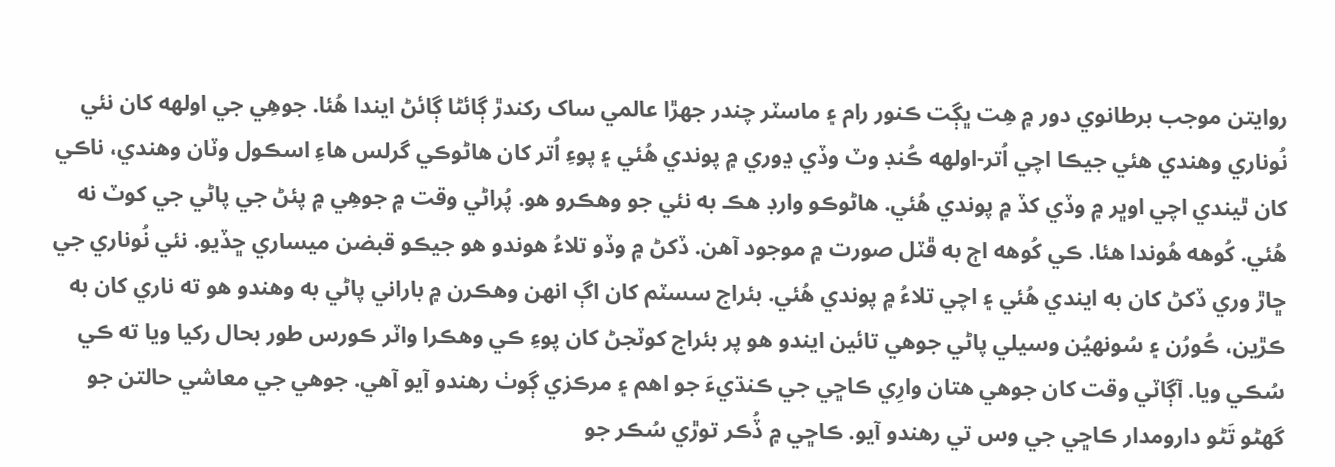روايتن موجب برطانوي دور ۾ هِت ڀڳت ڪنور رام ۽ ماسٽر چندر جهڙا عالمي ساک رکندڙ ڳائڻا ڳائڻ ايندا هُئا. جوهِي جي اولهه کان نئي نُوناري وهندي هئي جيڪا اچي اُتر-اولهه ڪُنڊ وٽ وڏي ڍوري ۾ پوندي هُئي ۽ پوءِ اُتر کان هاڻوڪي گرلس هاءِ اسڪول وٽان وهندي، ناڪي کان ٿيندي اچي اوڀر ۾ وڏي کڏ ۾ پوندي هُئي. هاڻوڪو وارڊ هڪ به نئي جو وهڪرو هو. پُراڻي وقت ۾ جوهِي ۾ پئڻ جي پاڻي جي کوٽ نه هُئي. کُوهه هُوندا هئا. ڪي کُوهه اڄ به ڦٽل صورت ۾ موجود آهن. ڏکڻ ۾ وڏو تلاءُ هوندو هو جيڪو قبضن ميساري ڇڏيو. نئي نُوناري جي ڇاڙ وري ڏکڻ کان به ايندي هُئي ۽ اچي تلاءُ ۾ پوندي هُئي. بئراج سسٽم کان اڳ انهن وهڪرن ۾ باراني پاڻي به وهندو هو ته ناري کان به ڪڙين، ڪُورُن ۽ سُونهيُن وسيلي پاڻي جوهي تائين ايندو هو پر بئراج کوٽجڻ کان پوءِ ڪي وهڪرا واٽر ڪورس طور بحال رکيا ويا ته ڪي سُڪي ويا. آڳاٽي وقت کان جوهي هتان وارِي ڪاڇي جي ڪنڌيءَ جو اهم ۽ مرڪزي ڳوٺ رهندو آيو آهي. جوهي جي معاشي حالتن جو گهڻو تَڻو دارومدار ڪاڇي جي وس تي رهندو آيو. ڪاڇي ۾ ڏُڪر توڙي سُڪر جو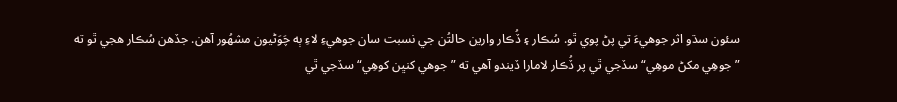سئون سڌو اثر جوهيءَ تي پڻ پوي ٿو. سُڪار ۽ ڏُڪار وارين حالتُن جي نسبت سان جوهيءِ لاءِ ٻه چَوَڻيون مشهُور آهن. جڏهن سُڪار هجي ٿو ته ”جوهِي مکڻ موهِي“ سڏجي ٿي پر ڏُڪار لامارا ڏيندو آهي ته ”جوهي کنڀن کوهِي“ سڏجي ٿي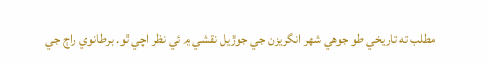مطلب ته تاريخي طو جوهي شهر انگريزن جي جوڙيل نقشي ۾ ئي نظر اچي ٿو. برطانوي راڄ جي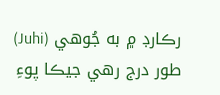رڪارڊ ۾ به جُوهي (Juhi) طور درج رهي جيڪا پوءِ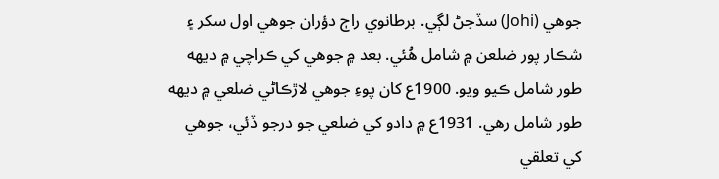جوهي (Johi) سڏجڻ لڳي. برطانوي راڄ دؤران جوهي اول سکر ۽ شڪار پور ضلعن ۾ شامل هُئي. بعد ۾ جوهي کي ڪراچي ۾ ديهه طور شامل ڪيو ويو. 1900ع کان پوءِ جوهي لاڙڪاڻي ضلعي ۾ ديهه طور شامل رهي. 1931ع ۾ دادو کي ضلعي جو درجو ڏئي، جوهي کي تعلقي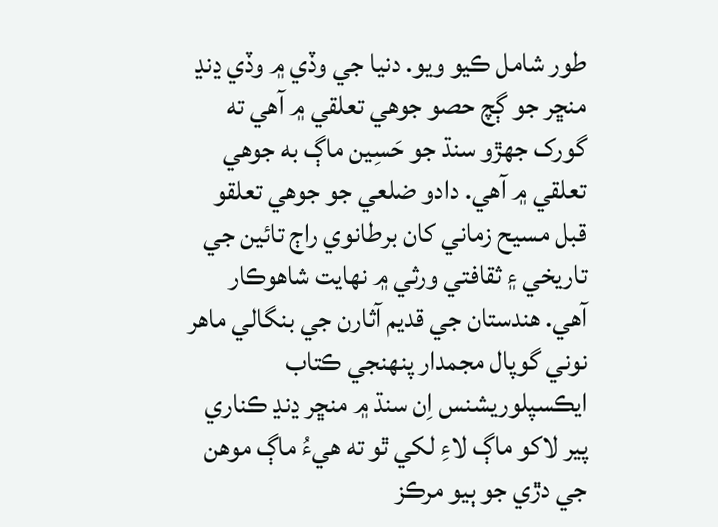طور شامل ڪيو ويو. دنيا جي وڏي ۾ وڏي ڍنڍ منڇر جو ڳچ حصو جوهي تعلقي ۾ آهي ته گورک جهڙو سنڌ جو حَسِين ماڳ به جوهي تعلقي ۾ آهي. دادو ضلعي جو جوهي تعلقو قبل مسيح زماني کان برطانوي راڄ تائين جي تاريخي ۽ ثقافتي ورثي ۾ نهايت شاهوڪار آهي. هندستان جي قديم آثارن جي بنگالي ماهر نوني گوپال مجمدار پنهنجي ڪتاب ايڪسپلوريشنس اِن سنڌ ۾ منڇر ڍنڍ ڪناري پير لاکو ماڳ لاءِ لکي ٿو ته هيءُ ماڳ موهن جي دڙي جو ٻيو مرڪز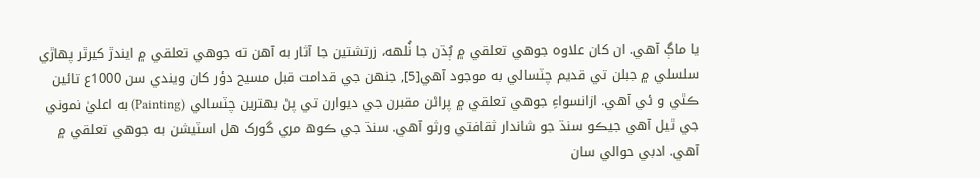يا ماڳ آهي. ان کان علاوه جوهي تعلقي ۾ ٻُڌن جا ٺُلهه، زرتشتين جا آثار به آهن ته جوهي تعلقي ۾ ايندڙ کيرٿر پهاڙي سلسلي ۾ جبلن تي قديم چٽسالي به موجود آهي[5], جنهن جي قدامت قبل مسيح دؤر کان ويندي سن 1000ع تائين ڪٿي و ئي آهي. ازانسواءِ جوهي تعلقي ۾ پراڻن مقبرن جي ديوارن تي پڻ بهترين چٽسالي (Painting) به اعليٰ نموني جي ٿيل آهي جيڪو سنڌ جو شاندار ثقافتي ورثو آهي. سنڌ جي ڪوھ مري گورک هل اسٽيشن به جوهي تعلقي ۾ آهي. ادبي حوالي سان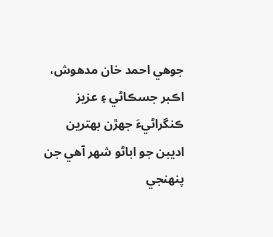جوهي احمد خان مدهوش، اڪبر جسڪاڻي ۽ عزيز ڪنگراڻيءَ جهڙن بهترين اديبن جو اباڻو شهر آهي جن پنهنجي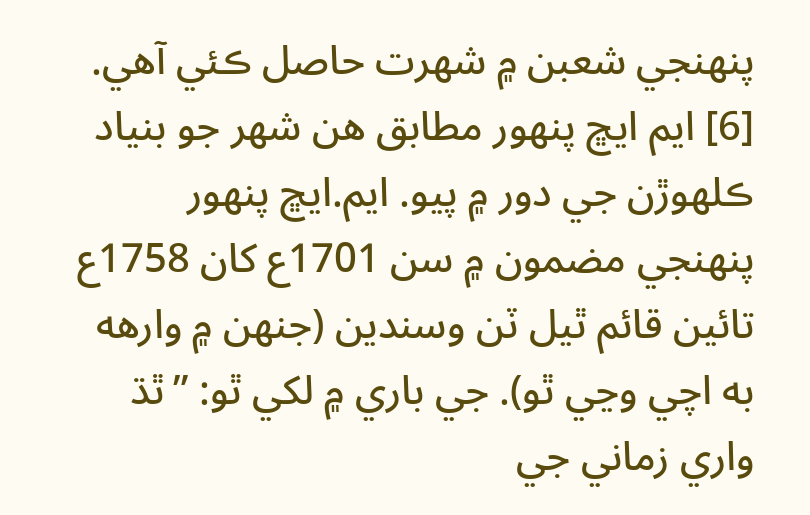پنهنجي شعبن ۾ شهرت حاصل ڪئي آهي. [6] ايم ايڇ پنهور مطابق ھن شھر جو بنياد ڪلھوڙن جي دور ۾ پيو. ايم.ايڇ پنهور پنهنجي مضمون ۾ سن 1701ع کان 1758ع تائين قائم ٿيل ٽن وسندين (جنهن ۾ وارهه به اچي وڃي ٿو). جي باري ۾ لکي ٿو: ”ٿڌ واري زماني جي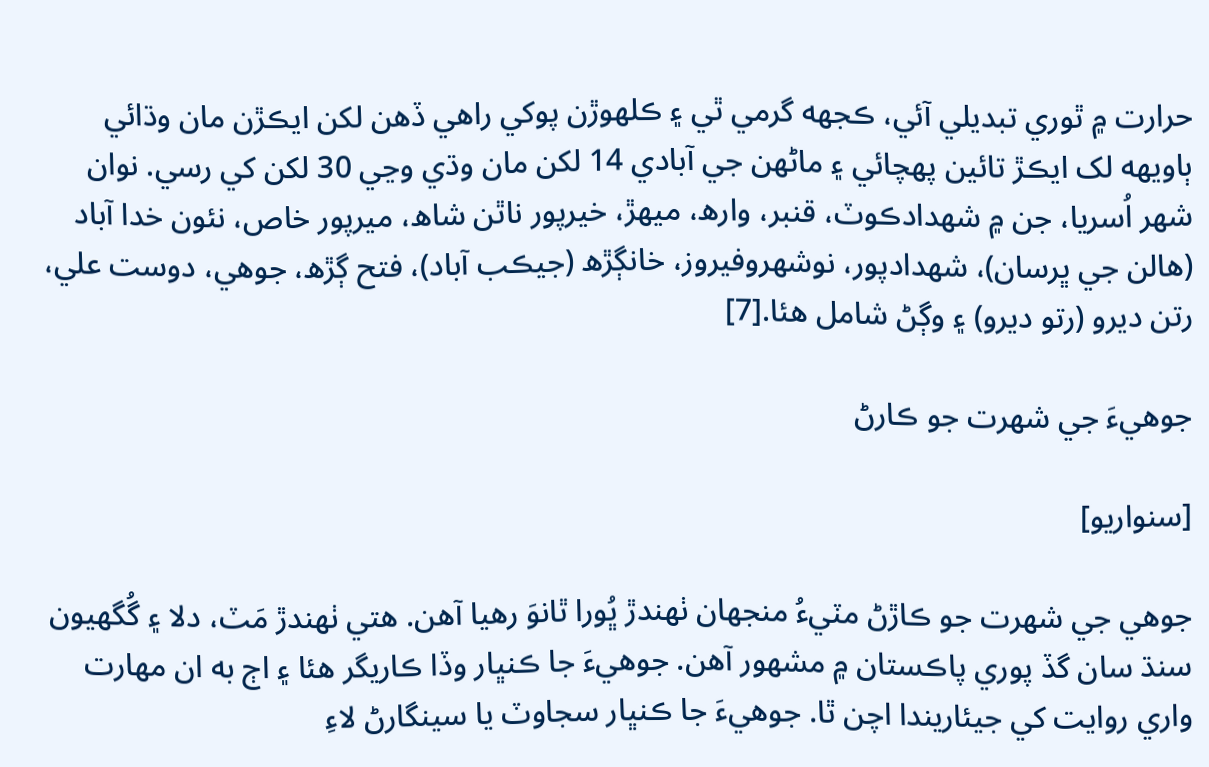حرارت ۾ ٿوري تبديلي آئي، ڪجهه گرمي ٿي ۽ ڪلهوڙن پوکي راهي ڏهن لکن ايڪڙن مان وڌائي ٻاويهه لک ايڪڙ تائين پهچائي ۽ ماڻهن جي آبادي 14 لکن مان وڌي وڃي 30 لکن کي رسي. نوان شهر اُسريا، جن ۾ شهدادڪوٽ، قنبر، وارھ، ميهڙ، خيرپور ناٿن شاھ، ميرپور خاص، نئون خدا آباد (هالن جي ڀرسان)، شهدادپور، نوشهروفيروز، خانڳڙھ (جيڪب آباد)، فتح ڳڙھ، جوهي، دوست علي، رتن ديرو (رتو ديرو) ۽ وڳڻ شامل هئا.[7]

جوهيءَ جي شهرت جو ڪارڻ

[سنواريو]

جوهي جي شهرت جو ڪاڙڻ مٽيءُ منجهان ٺهندڙ ڀُورا ٿانوَ رهيا آهن. هتي ٺهندڙ مَٽ، دلا ۽ گُگهيون سنڌ سان گڏ پوري پاڪستان ۾ مشهور آهن. جوهيءَ جا ڪنڀار وڏا ڪاريگر هئا ۽ اڄ به ان مهارت واري روايت کي جيئاريندا اچن ٿا. جوهيءَ جا ڪنڀار سجاوٽ يا سينگارڻ لاءِ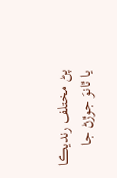پڻ مختلف رنديڪا يا ٿانوَ جوڙڻ جا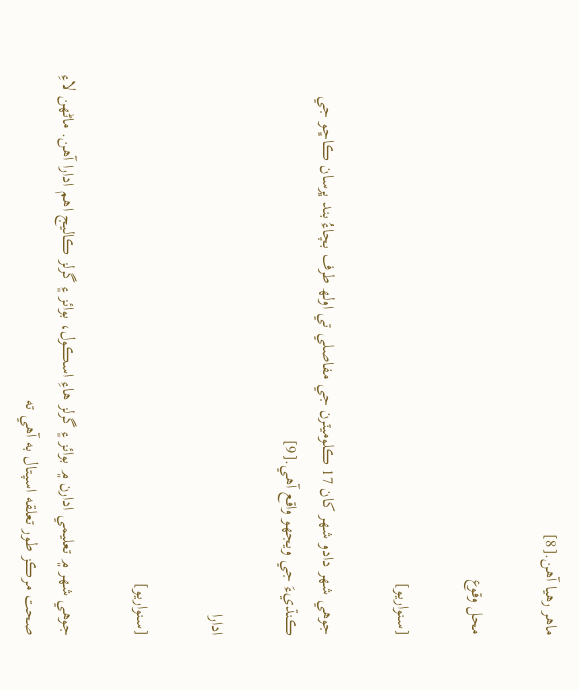ماهر رهيا آهن.[8]

محل وقوع

[سنواريو]

جوهي شهر دادو شهر کان 17 ڪلوميٽرن جي مفاصلي تي اولھ طرف بچاءُ بند ڀرسان ڪاڇو جي ڪنڌيءَ جي ويجھو واقع آهي.[9]

ادارا

[سنواريو]

جوهي شهر ۾ تعليمي ادارن ۾ بوائز ۽ گرلز هاءِ اسڪول، بوائز ۽ گرلز ڪاليج اهم ادارا آهن. ماڻهن لاءِ صحت مرڪز طور تعلقه اسپتال به آهي ته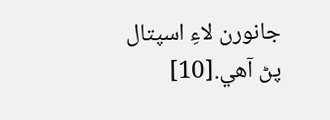جانورن لاءِ اسپتال پڻ آهي.[10]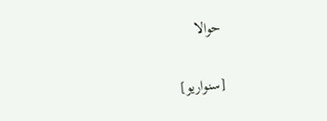حوالا

[سنواريو]